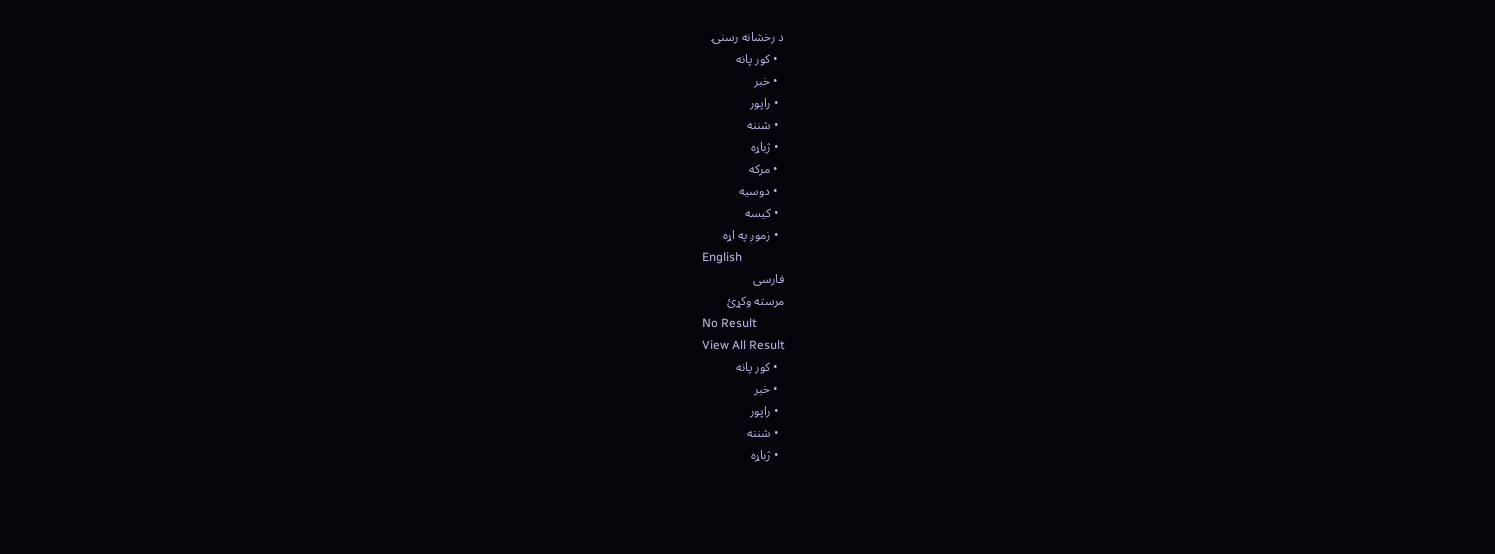د رخشانه رسنۍ
  • کور پانه
  • خبر
  • راپور
  • شننه
  • ژباړه
  • مرکه
  • دوسیه
  • کیسه
  • زموږ په اړه
English
فارسی
مرسته وکړئ
No Result
View All Result
  • کور پانه
  • خبر
  • راپور
  • شننه
  • ژباړه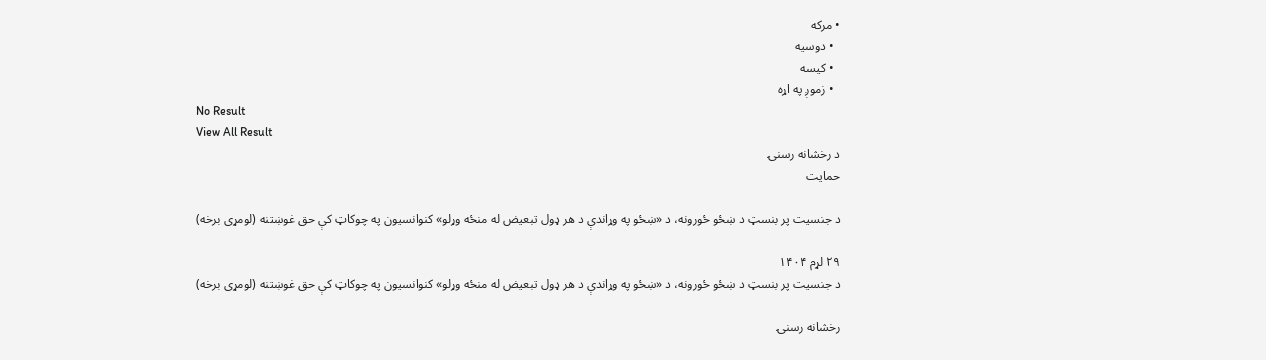• مرکه
  • دوسیه
  • کیسه
  • زموږ په اړه
No Result
View All Result
د رخشانه رسنۍ
حمایت

د جنسیت پر بنسټ د ښځو ځورونه، د «ښځو په وړاندې د هر ډول تبعیض له منځه وړلو» کنوانسیون په چوکاټ کې حق غوښتنه (لومړی برخه)

۲۹ لړم ۱۴۰۴
د جنسیت پر بنسټ د ښځو ځورونه، د «ښځو په وړاندې د هر ډول تبعیض له منځه وړلو» کنوانسیون په چوکاټ کې حق غوښتنه (لومړی برخه)

رخشانه رسنۍ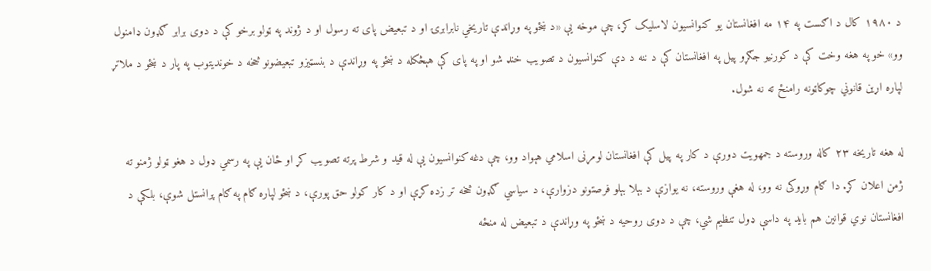د ۱۹۸۰ کال د اګست په ۱۴ مه افغانستان یو کنوانسیون لاسلیک کړ، چې موخه یې «د ښځو په وړاندې تاریخي نابرابرۍ او د تبعیض پای ته رسول او د ژوند په ټولو برخو کې د دوی برابر ګډون ډامنول وو» خو په هغه وخت کې د کورنیو جګړو پیل په افغانستان کې د ننه د دې کنوانسیون د تصویب خنډ شو او په پای کې هېڅکله د ښځو په وړاندې د بنسټیزو تبعیضونو څخه د خونديتوب په پار د ښځو د ملاتړ لپاره اړین قانوني چوکاټونه رامنځ ته نه شول.

له هغه تاریخه ۲۳ کاله وروسته د جمهویت دورې د کار په پیل کې افغانستان لومړنی اسلامي هېواد وو، چې دغه کنوانسیون یې له قید و شرط پرته تصویب کړ او ځان یې په رسمي ډول د هغو ټولو ژمنو ته ژمن اعلان کړ. دا ګام وړوکی نه وو، له هغې وروسته، نه یوازې د بېلا بېلو فرصتونو دزوارې، د سیاسي ګډون څخه تر زده کړې او د کار کولو حق پورې، د ښځو لپاره ګام په ګام پرانستل شوې، بلکې د افغانستان نوي قوانین هم باید په داسې ډول تنظیم شي، چې د دوی روحیه د ښځو په وړاندې د تبعیض له منځه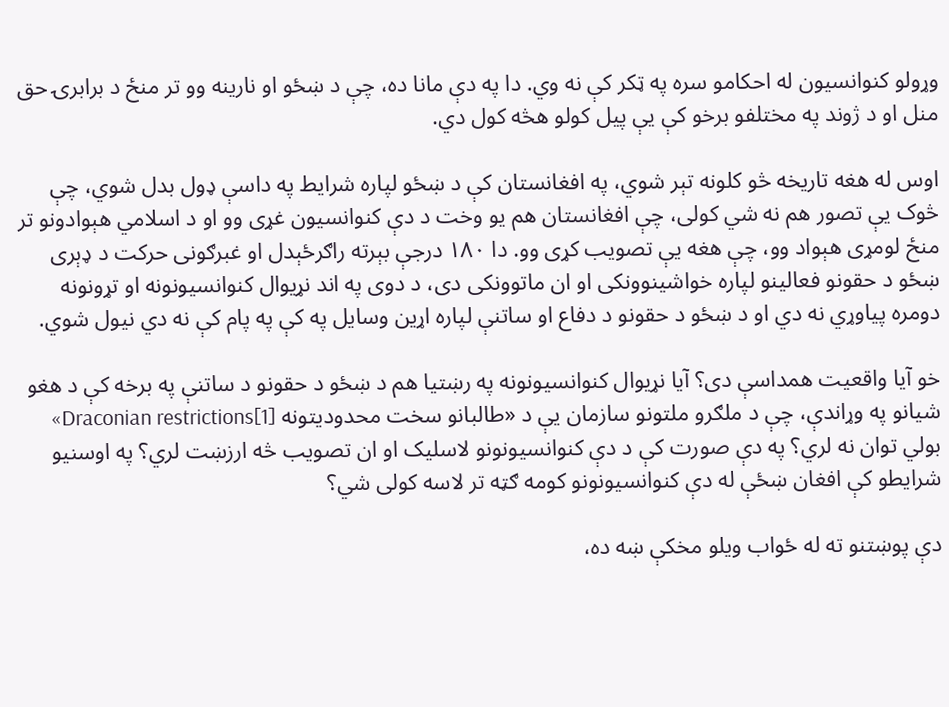وړولو کنوانسیون له احکامو سره په ټکر کې نه وي. دا په دې مانا ده، چې د ښځو او نارینه وو تر منځ د برابرۍ حق منل او د ژوند په مختلفو برخو کې یې پیل کولو هڅه کول دي.

اوس له هغه تاریخه څو کلونه تېر شوي، په افغانستان کې د ښځو لپاره شرایط په داسې ډول بدل شوي، چې څوک یې تصور هم نه شي کولی، چې افغانستان هم یو وخت د دې کنوانسیون غړی وو او د اسلامي هېوادونو تر منځ لومړی هېواد وو، چې هغه یې تصویب کړی وو. دا ۱۸۰ درجې بېرته راګرځېدل او غبرګونی حرکت د ډېری ښځو د حقونو فعالینو لپاره خواشینوونکی او ان ماتوونکی دی، د دوی په اند نړیوال کنوانسیونونه او تړونونه دومره پیاوړي نه دي او د ښځو د حقونو د دفاع او ساتنې لپاره اړین وسایل په کې په پام کې نه دي نیول شوي.

خو آیا واقعیت همداسې دی؟ آیا نړیوال کنوانسیونونه په رښتیا هم د ښځو د حقونو د ساتنې په برخه کې د هغو شیانو په وړاندې، چې د ملګرو ملتونو سازمان یې د «طالبانو سخت محدودیتونه [1]Draconian restrictions» بولي توان نه لري؟ په دې صورت کې د دې کنوانسیونونو لاسلیک او ان تصویب څه ارزښت لري؟ په اوسنیو شرایطو کې افغان ښځې له دې کنوانسیونونو کومه ګټه تر لاسه کولی شي؟

دې پوښتنو ته له ځواب ویلو مخکې ښه ده،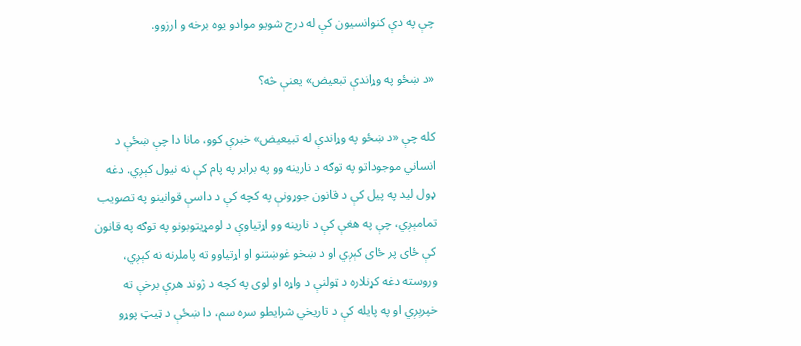چې په دې کنوانسیون کې له درج شویو موادو یوه برخه و ارزوو.

«د ښځو په وړاندې تبعیض» یعنې څه؟

کله چې «د ښځو په وړاندې له تبیعیض» خبرې کوو، مانا دا چې ښځې د انساني موجوداتو په توګه د نارینه وو په برابر په پام کې نه نیول کېږي. دغه ډول لید په پیل کې د قانون جوړونې په کچه کې د داسې قوانینو په تصویب تمامېږي، چې په هغې کې د نارینه وو اړتیاوې د لومړیتوبونو په توګه په قانون کې ځای پر ځای کېږي او د ښخو غوښتنو او اړتیاوو ته پاملرنه نه کېږي، وروسته دغه کړنلاره د ټولنې د واړه او لوی په کچه د ژوند هرې برخې ته خپرېږي او په پایله کې د تاریخي شرایطو سره سم، دا ښځې د ټیټ پوړو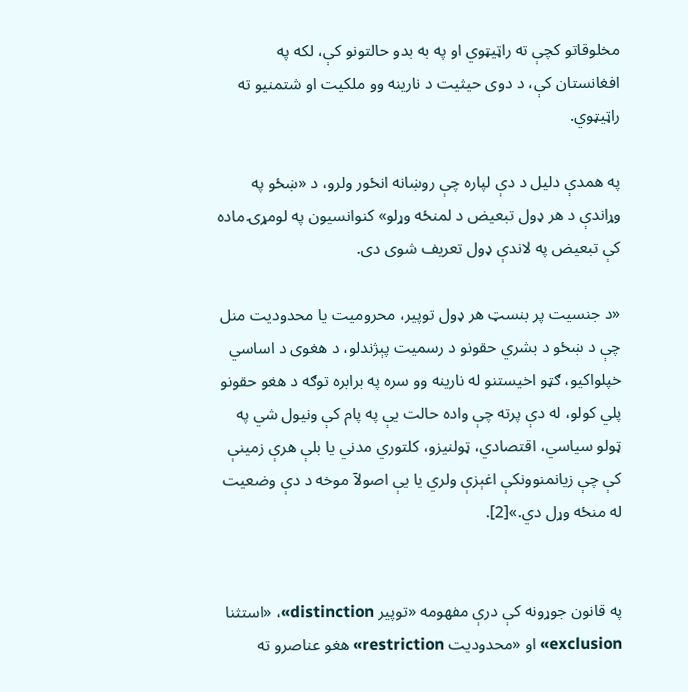مخلوقاتو کچې ته راټیټوي او په به بدو حالتونو کې، لکه په افغانستان کې، د دوی حیثیت د نارینه وو ملکیت او شتمنیو ته راټیټوي.

په همدې دلیل د دې لپاره چې روښانه انځور ولرو، د «ښځو په وړاندې د هر ډول تبعیض د لمنځه وړلو» کنوانسیون په لومړۍ ماده کې تبعیض په لاندې ډول تعریف شوی دی.

«د جنسیت پر بنسټ هر ډول توپیر، محرومیت یا محدودیت منل چې د ښځو د بشري حقونو د رسمیت پېژندلو، د هغوی د اساسي خپلواکیو، ګټو اخیستنو له نارینه وو سره په برابره توګه د هغو حقونو پلي کولو، له دې پرته چې واده حالت یې په پام کې ونیول شي په ټولو سیاسي، اقتصادي، ټولنیزو، کلتوري مدني یا بلې هرې زمینې کې چې زیانمنوونکې اغېزې ولري یا یې اصولآ موخه د دې وضعیت له منځه وړل دي.»[2].


په قانون جوړونه کې درې مفهومه «توپیر distinction»، «استثنا exclusion» او «محدودیت restriction» هغو عناصرو ته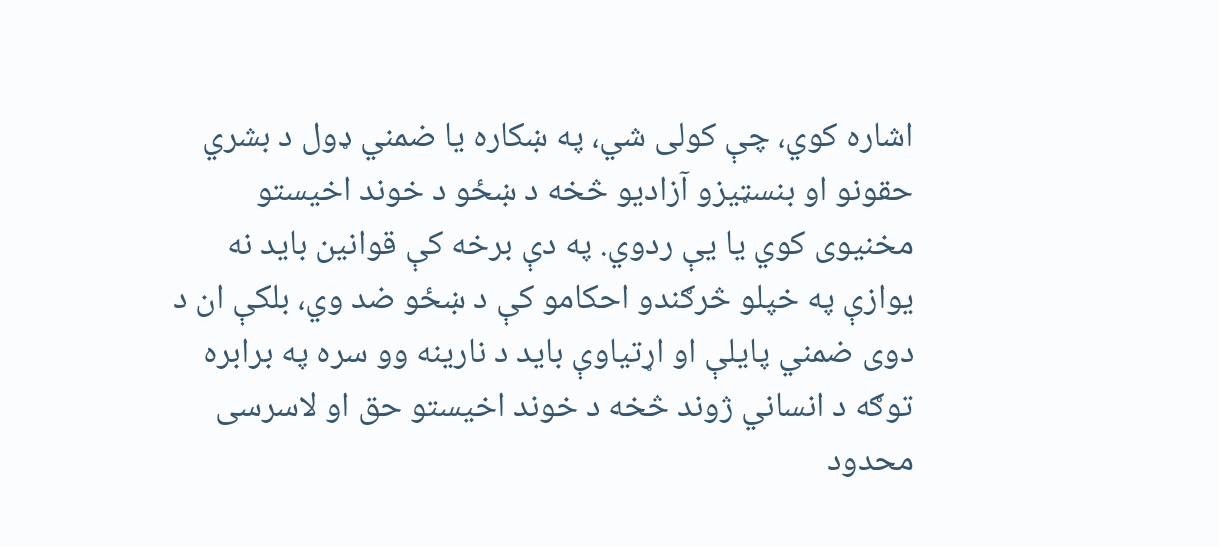اشاره کوي، چې کولی شي، په ښکاره یا ضمني ډول د بشري حقونو او بنسټیزو آزادیو څخه د ښځو د خوند اخیستو مخنیوی کوي یا یې ردوي. په دې برخه کې قوانین باید نه یوازې په خپلو څرګندو احکامو کې د ښځو ضد وي، بلکې ان د دوی ضمني پایلې او اړتیاوې باید د نارینه وو سره په برابره توګه د انساني ژوند څخه د خوند اخیستو حق او لاسرسی محدود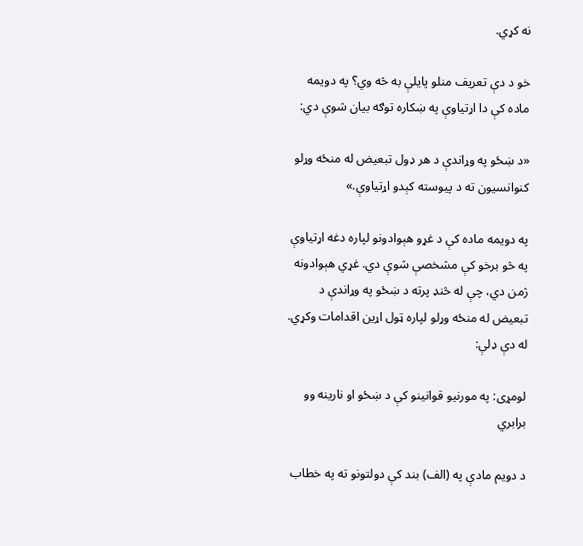نه کړي.

خو د دې تعریف منلو پایلې به څه وي؟ په دویمه ماده کې دا اړتیاوې په ښکاره توګه بیان شوې دي:

«د ښځو په وړاندې د هر ډول تبعیض له منځه وړلو کنوانسیون ته د پیوسته کېدو اړتیاوې.»

په دویمه ماده کې د غړو هېوادونو لپاره دغه اړتیاوې په څو برخو کې مشخصې شوې دي. غړي هېوادونه ژمن دي، چې له څنډ پرته د ښځو په وړاندې د تبعیض له منځه وړلو لپاره ټول اړین اقدامات وکړي. له دې ډلې:

لومړی: په مورنيو قوانینو کې د ښځو او نارینه وو برابري

د دویم مادې په (الف) بند کې دولتونو ته په خطاب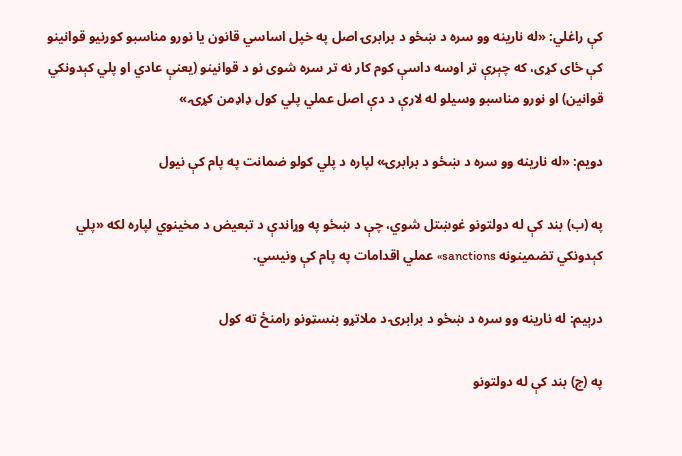کې راغلي: «له نارینه وو سره د ښځو د برابرۍ اصل په خپل اساسي قانون یا نورو مناسبو کورنیو قوانینو کې ځای کړی، که چېرې تر اوسه داسې کوم کار نه تر سره شوی نو د قوانینو (یعنې عادي او پلي کېدونکي قوانین) او نورو مناسبو وسیلو له لارې د دې اصل عملي پلي کول ډاډمن کړۍ.»

دویم: «له نارینه وو سره د ښځو د برابرۍ» لپاره د پلي کولو ضمانت په پام کې نیول

په (ب) بند کې له دولتونو غوښتل شوي، چې د ښځو په وړاندې د تبعیض د مخینوي لپاره لکه «پلي کېدونکي تضمینونه sanctions» عملي اقدامات په پام کې ونیسي.

درېیم: له نارینه وو سره د ښځو د برابرۍ د ملاتړو بنسټونو رامنځ ته کول

په (ج) بند کې له دولتونو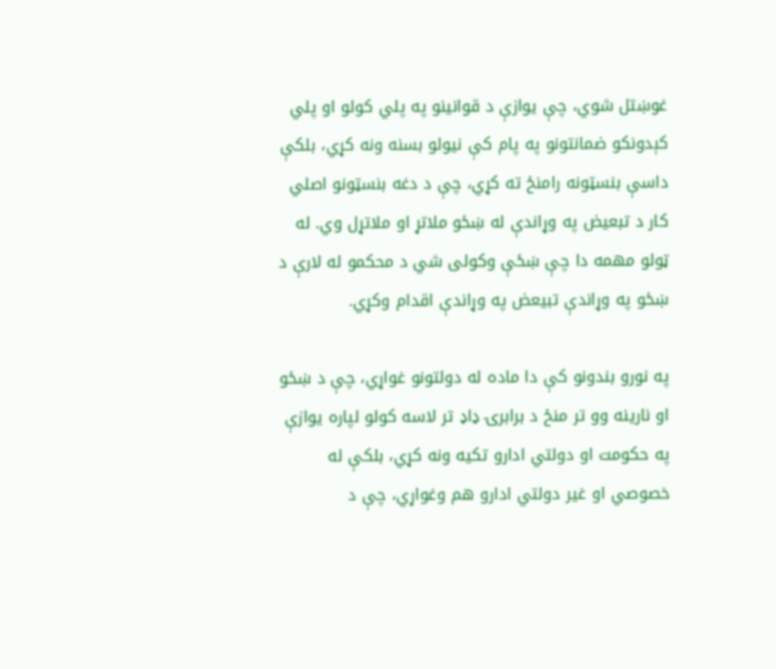غوښتل شوي، چې یوازې د قوانینو په پلي کولو او پلي کېدونکو ضمانتونو په پام کې نیولو بسنه ونه کړي، بلکې داسې بنسټونه رامنځ ته کړي، چې د دغه بنسټونو اصلي کار د تبعیض په وړاندې له ښځو ملاتړ او ملاتړل وي. له ټولو مهمه دا چې ښځې وکولی شي د محکمو له لارې د ښځو په وړاندې تبیعض په وړاندې اقدام وکړي.

په نورو بندونو کې دا ماده له دولتونو غواړي، چې د ښځو او نارینه وو تر منځ د برابرۍ ډاډ تر لاسه کولو لپاره یوازې په حکومت او دولتي ادارو تکیه ونه کړي، بلکې له خصوصي او غیر دولتي ادارو هم وغواړي، چې د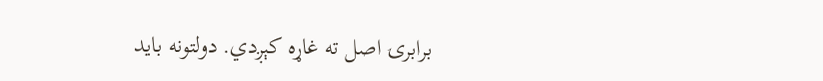برابرۍ اصل ته غاړه کېږدي. دولتونه باید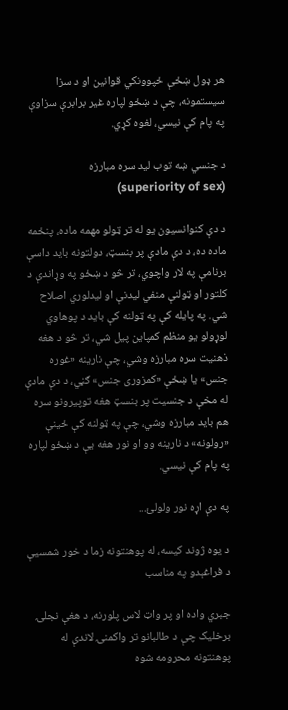هر ډول ښځې ځپوونکي قوانین او د سزا سیستمونه، چې د ښځو لپاره غیر برابرې سزاوې په پام کې نیسي، لغوه کړي.

د جنسي ښه توب لید سره مبارزه (superiority of sex)

د دې کنوانسیون یو له تر ټولو مهمه ماده، پنځمه ماده ده، د دې مادې پر بنسټ، دولتونه باید داسې برنامې په لار واچوي، تر څو د ښځو په وړاندې د کلتور او ټولنې منفي لیدنې او لیدلوري اصلاح شي. په پایله کې په ټولنه کې باید د پوهاوي لوړولو یو منظم کمپاین پیل شي، تر څو د هغه ذهنیت سره مبارزه وشي، چې نارینه «غوره جنس» یا ښځې «کمزوری جنس» ګڼي، د دې مادې له مخې د جنسیت پر بنسټ هغه توپیرونو سره هم باید مبارزه وشي، چې په ټولنه کې ځینې «رولونه» د نارینه وو او نور هغه یې د ښځو لپاره په پام کې نیسي.

په دې اړه نور ولولئ...

د یوه ژوند کیسه، له پوهنتونه زما د خور شمسیې د فراغېدو په مناسب

جبري واده او پر واټ لاس پلورنه، د هغې نجلۍ برخلیک چې د طالبانو تر واکمنۍ لاندې له پوهنتونه محرومه شوه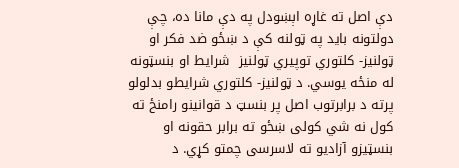دې اصل ته غاړه اېښودل په دې مانا ده، چې دولتونه باید په ټولنه کې د ښځو ضد فکر او ټولنیز- کلتوري توپیري ټولنیز  شرایط او بنسټونه له منځه یوسي. د ټولنیز- کلتوري شرایطو بدلولو پرته د برابرتوب اصل پر بنسټ د قوانینو رامنځ ته کول نه شي کولی ښځو ته برابر حقونه او بنسټیزو آزادیو ته لاسرسی چمتو کړي. د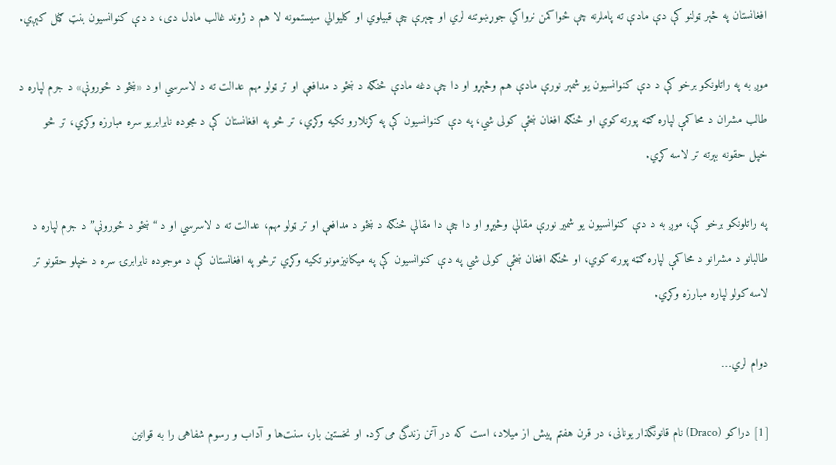افغانستان په څېر ټولنو کې دې مادې ته پاملرنه چې ځواکمن نرواکي جوړښوتنه لري او چېرې چې قبیلوي او کلیوالي سیستمونه لا هم د ژوند غالب ماډل دی، د دې کنوانسیون بنټ ګڼل کېږي.

موږ به په راتلونکو برخو کې د دې کنوانسیون یو شمېر نورې مادې هم وڅېړو او دا چې دغه مادې څنګه د ښځو د مدافعې او تر ټولو مهم عدالت ته د لاسرسي او د «ښځو د ځورونې» د جرم لپاره د طالب مشران د محاکمې لپاره ګټه پورته کوي او څنګه افغان ښځې کولی شي، په دې کنوانسیون کې په کړنلارو تکیه وکړي، تر څو په افغانستان کې د مجوده نابرابریو سره مبارزه وکړي، تر څو خپل حقونه بېرته تر لاسه کړي.

په راتلونکو برخو کې، موږ به د دې کنوانسیون یو شمیر نورې مقالې وڅیړو او دا چې دا مقالې څنګه د ښځو د مدافعې او تر ټولو مهم، عدالت ته د لاسرسي او د “ښځو د ځورونې” د جرم لپاره د طالبانو د مشرانو د محاکمې لپاره ګټه پورته کوي، او څنګه افغان ښځې کولی شي په دې کنوانسیون کې په میکانیزمونو تکیه وکړي ترڅو په افغانستان کې د موجوده نابرابرۍ سره د خپلو حقونو تر لاسه کولو لپاره مبارزه وکړي.

دوام لري…

[1] دراکو (Draco) نام قانونگذار یونانی، در قرن هفتم پیش از میلاد، است که در آتن زندگی می‌کرد. او نخستین بار، سنت‌ها و آداب و رسوم شفاهی را به قوانین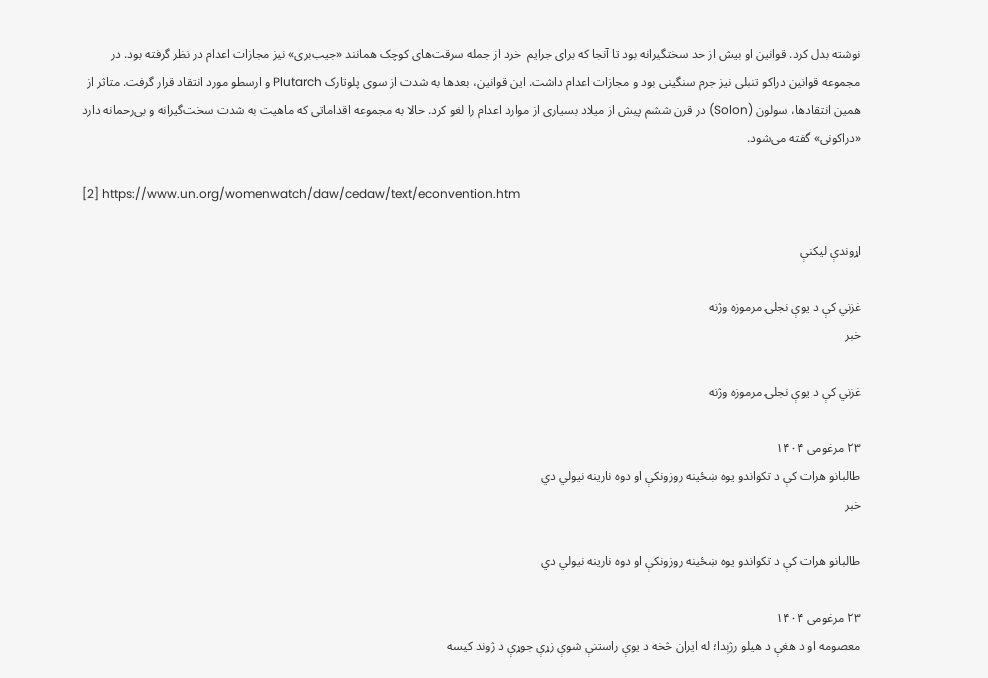نوشته بدل کرد. قوانین او بیش از حد سختگیرانه بود تا آنجا که برای جرایم  خرد از جمله سرقت‌های کوچک همانند «جیب‌بری» نیز مجازات اعدام در نظر گرفته بود. در مجموعه قوانین دراکو تنبلی نیز جرم سنگینی بود و مجازات اعدام داشت. این قوانین، بعدها به شدت از سوی پلوتارک Plutarch و ارسطو مورد انتقاد قرار گرفت. متاثر از همین انتقادها، سولون (Solon) در قرن ششم پیش از میلاد بسیاری از موارد اعدام را لغو کرد. حالا به مجموعه اقداماتی که ماهیت به شدت سخت‌گیرانه و بی‌رحمانه دارد «دراکونی» گفته می‌شود.

[2] https://www.un.org/womenwatch/daw/cedaw/text/econvention.htm

اړوندې لیکنې

غزني کې د یوې نجلۍ مرموزه وژنه
خبر

غزني کې د یوې نجلۍ مرموزه وژنه

۲۳ مرغومی ۱۴۰۴
طالبانو هرات کې د تکواندو یوه ښځینه روزونکې او دوه نارینه نیولي دي
خبر

طالبانو هرات کې د تکواندو یوه ښځینه روزونکې او دوه نارینه نیولي دي

۲۳ مرغومی ۱۴۰۴
معصومه او د هغې د هیلو رژېدا؛ له ایران څخه د یوې راستنې شوې زړې جوړې د ژوند کیسه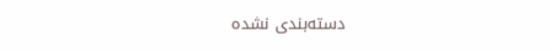دسته‌بندی نشده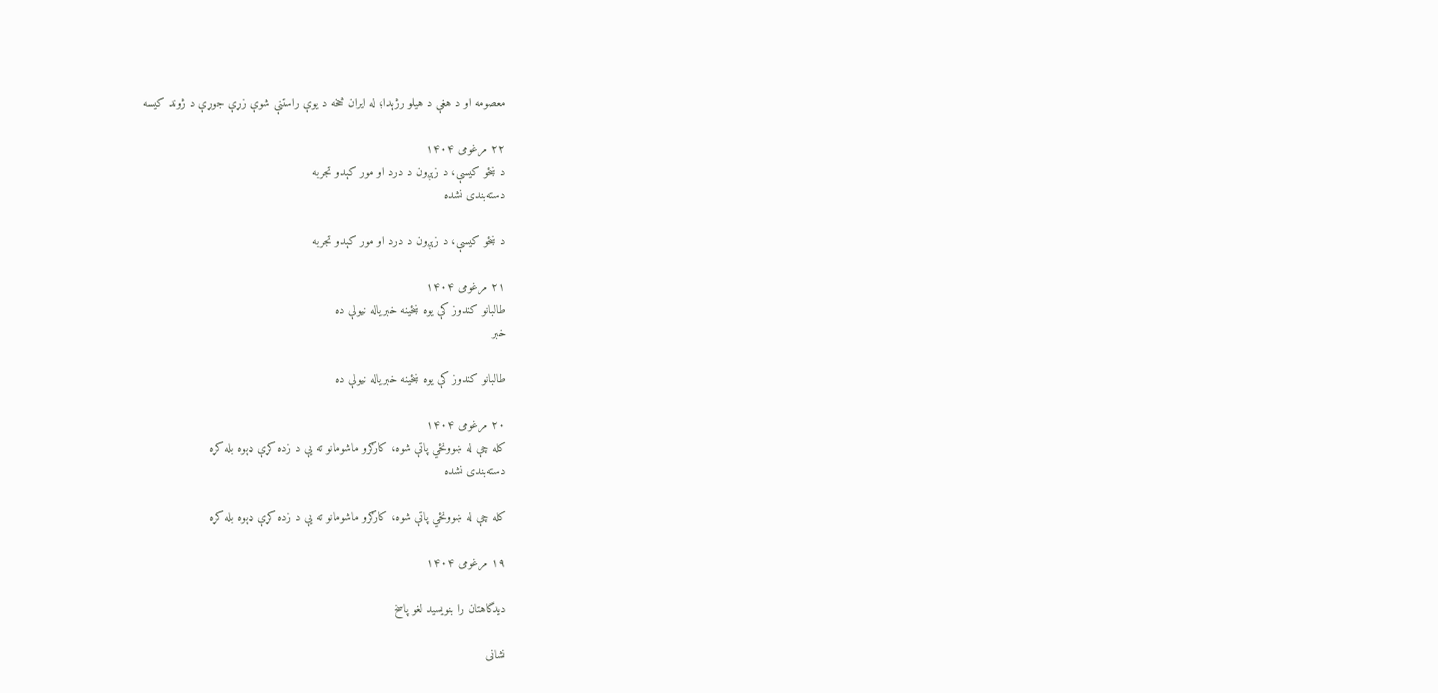معصومه او د هغې د هیلو رژېدا؛ له ایران څخه د یوې راستنې شوې زړې جوړې د ژوند کیسه

۲۲ مرغومی ۱۴۰۴
د ښځو کیسې، د زېږون د درد او مور کېدو تجربه
دسته‌بندی نشده

د ښځو کیسې، د زېږون د درد او مور کېدو تجربه

۲۱ مرغومی ۱۴۰۴
طالبانو کندوز کې یوه ښځینه خبریاله نیولې ده
خبر

طالبانو کندوز کې یوه ښځینه خبریاله نیولې ده

۲۰ مرغومی ۱۴۰۴
کله چې له ښوونځي پاتې شوه، کارګرو ماشومانو ته یې د زده کړې ډېوه بله کړه
دسته‌بندی نشده

کله چې له ښوونځي پاتې شوه، کارګرو ماشومانو ته یې د زده کړې ډېوه بله کړه

۱۹ مرغومی ۱۴۰۴

دیدگاهتان را بنویسید لغو پاسخ

نشانی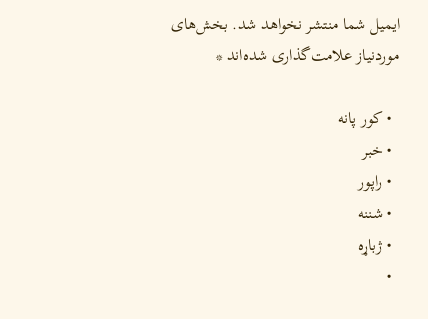ایمیل شما منتشر نخواهد شد. بخش‌های موردنیاز علامت‌گذاری شده‌اند *

  • کور پانه
  • خبر
  • راپور
  • شننه
  • ژباړه
  •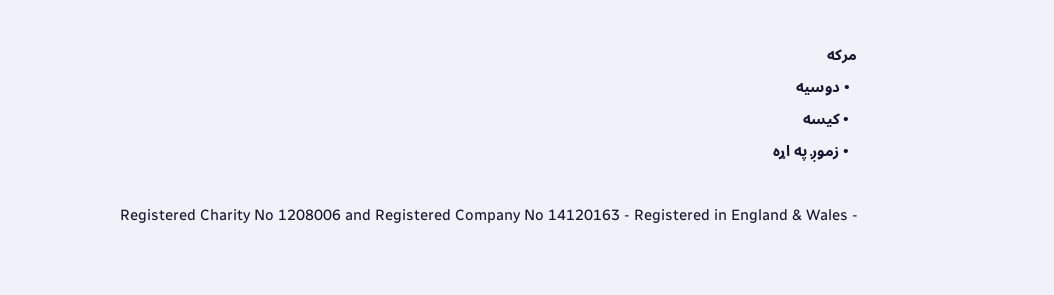مرکه
  • دوسیه
  • کیسه
  • زموږ په اړه

Registered Charity No 1208006 and Registered Company No 14120163 - Registered in England & Wales -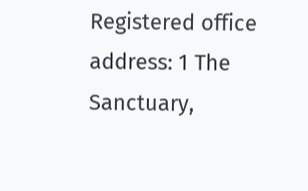Registered office address: 1 The Sanctuary,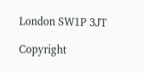London SW1P 3JT

Copyright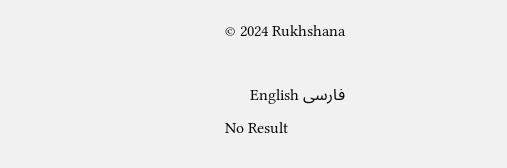© 2024 Rukhshana

فارسی English
No Result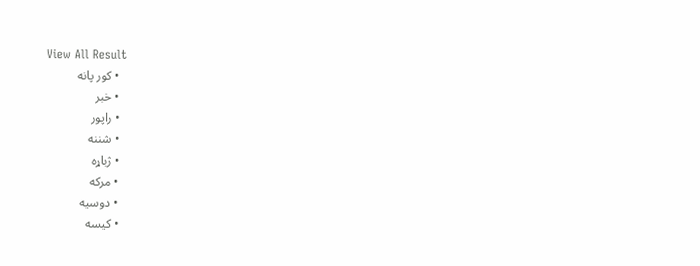View All Result
  • کور پانه
  • خبر
  • راپور
  • شننه
  • ژباړه
  • مرکه
  • دوسیه
  • کیسه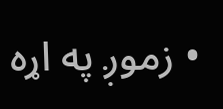• زموږ په اړه